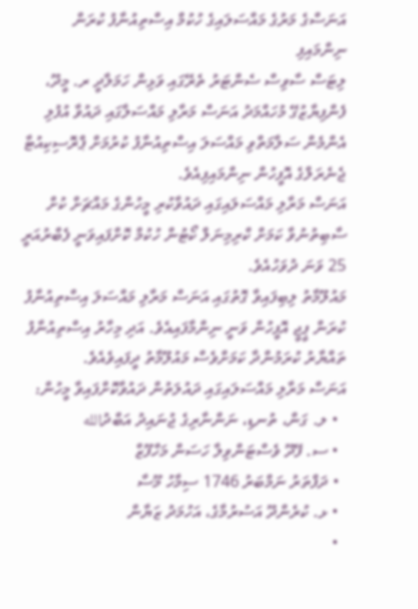އަނަސްގެ މަރުގެ މައްސަލައިގެ ހުކުމް އިސްތިއުނާފު ކުރަން ނިންމައިފި
ލިޓަސް ސާވިސް ސެންޓަރު ތެރޭގައި ވަޅިން ހަމަލާދީ ރ. މީދޫ، ފެންފިޔާޒުގޭ މުހައްމަދު އަނަސް މަރާލި މައްސަލާގައި ދައުވާ އުފުލި އެންމެން ސަލާމަތްވި މައްސަލަ އިސްތިއުނާފު ކުރުމަށް ޕްރޮސިކިއުޓާ ޖެނެރަލްގެ އޮފީހުން ނިންމައިފިއެވެ.
އަނަސް މަރާލި މައްސަލައިގައި ދައުވާކުރި މީހުންގެ މައްޗަށް ކުށް ސާބިތުނުވާ ކަމަށް ކްރިމިނަލް ކޯޓުން ހުކުމް ކޮށްފައިވަނީ ފެބްރުއަރީ 25 ވަނަ ދުވަހުއެވެ.
މައުލޫމާތު ލިބިފައިވާ ގޮތުގައި އަނަސް މަރާލި މައްސަލަ އިސްތިއުނާފު ކުރަން ޕީޖީ އޮފީހުން ވަނީ ނިންމާފައިއެވެ. އަދި މިހާރު އިސްތިއުނާފު ތައްޔާރު ކުރަމުންދާ ކަމަށްވެސް މައުލޫމާތު ދީފައިވެއެވެ.
އަނަސް މަރާލި މައްސަލައިގައި ދައުލަތުން ދައުވާކޮށްފައިވާ މީހުން:
  • ލ. ގަން، ތުނޑި، ނަންނާރިގެ ޖުނައިދު އަބްދުالله
  • ސ. ފޭދޫ ވެސްޓަންވިލާ ހަސަން މަހްފޫޒް
  • ދަފްތަރު ނަމްބަރު 1746 ސިމާހު މޫސާ
  • ޅ. ކުރެންދޫ އަސުރުމާގެ، އަހުމަދު ޒަޔާން
  •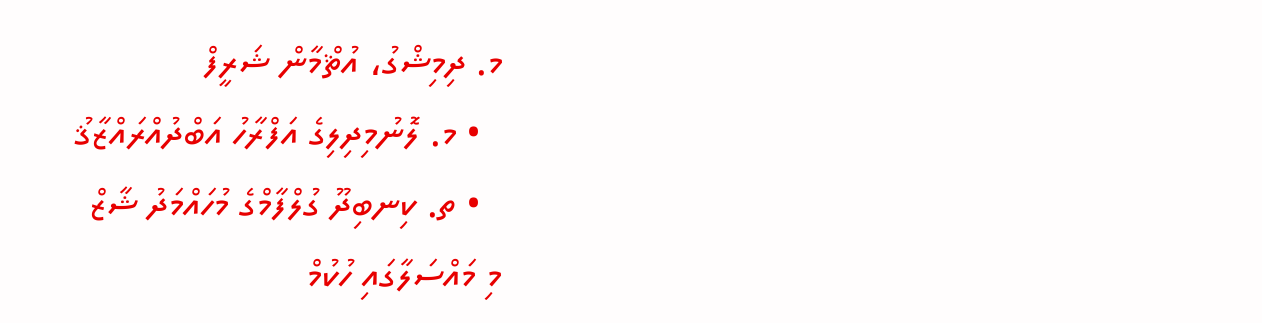މ. ދިމިޝްގު، އުޘްމާން ޝަރީފް
  • މ. ލޮނުމިދިލިގެ އަފްރާހު އަބްދުއްރައްޒާޤު
  • ތ. ކިނބިދޫ ގުލްފާމްގެ މުހައްމަދު ޝާޒް
މި މައްސަލާގައި ހުކުމް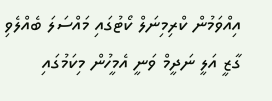އިއްވަމުން ކްރިމިނަލް ކޯޓުގައި މައްސަލަ ބެއްލެވި ގާޒީ އަލީ ނަދީމް ވަނީ އެމީހުން މިކަމުގައި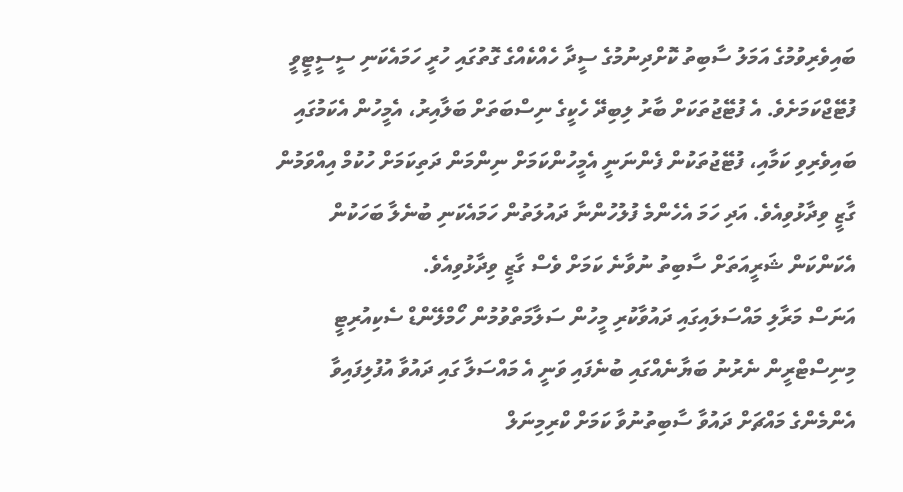ބައިވެރިވުމުގެ އަމަލު ސާބިތު ކޮށްދިނުމުގެ ސީދާ ހެއްކެއްގެ ގޮތުގައި ހުރީ ހަމައެކަނި ސީސީޓީވީ ފުޓޭޖްކަމަށެވެ. އެ ފުޓޭޖުތަކަށް ބާރު ލިބިދޭ ހެކީގެ ނިސްބަތަށް ބަލާއިރު، އެމީހުން އެކަމުގައި ބައިވެރިވި ކަމާއި، ފުޓޭޖުތަކުން ފެންނަނީ އެމީހުންކަމަށް ނިންމަން ދަތިކަމަށް ހުކުމް އިއްވަމުން ގާޒީ ވިދާޅުވިއެވެ. އަދި ހަމަ އެހެންމެ ފުލުހުންނާ ދައުލަތުން ހަމައެކަނި ބުނެލާ ބަހަކުން އެކަންކަން ޝަރީއަތަށް ސާބިތު ނުވާނެ ކަމަށް ވެސް ގާޒީ ވިދާޅުވިއެވެ.
އަނަސް މަރާލި މައްސަލައިގައި ދައުވާކުރި މީހުން ސަލާމަތްވުމުން ހޯމްލޭންޑް ސެކިއުރިޓީ މިނިސްޓްރީން ނެރުނު ބަޔާނެއްގައި ބުނެފައި ވަނީ އެ މައްސަލާ ގައި ދައުވާ އުފުލިފައިވާ އެންމެންގެ މައްޗަށް ދައުވާ ސާބިތުނުވާ ކަމަށް ކްރިމިނަލް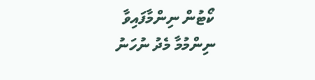ކޯޓުން ނިންމާފައިވާ ނިންމުމާ މެދު ނުހަނު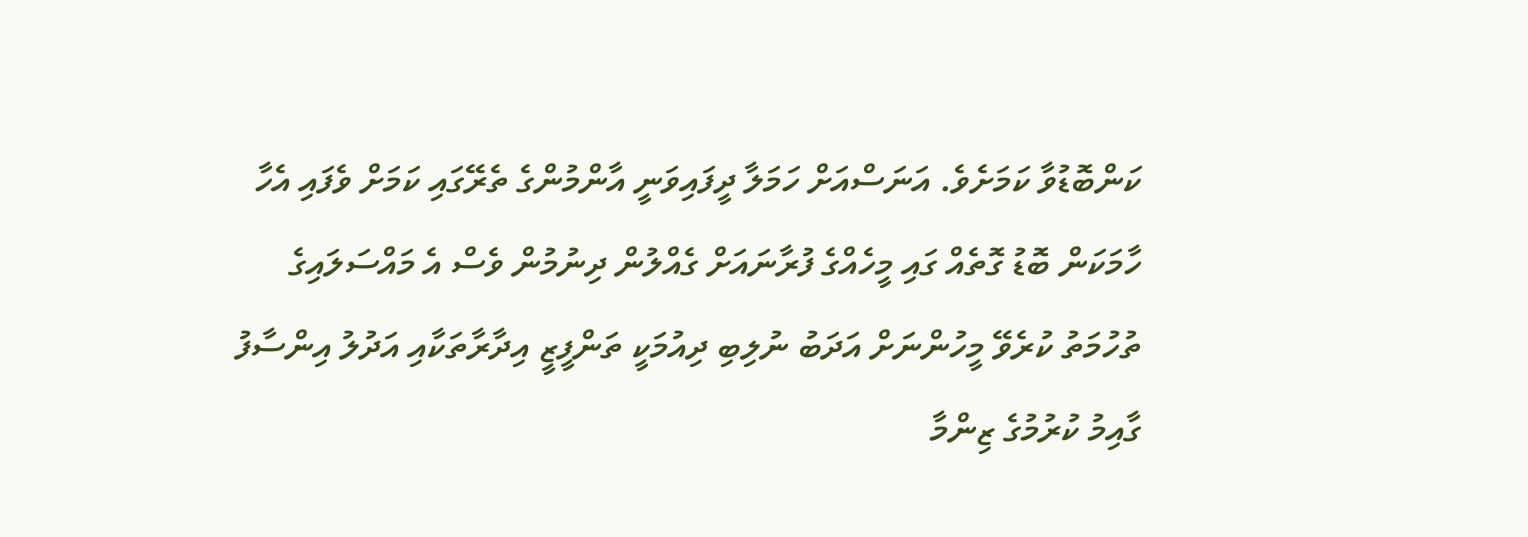ކަންބޮޑުވާ ކަމަށެވެ. އަނަސްއަށް ހަމަލާ ދީފައިވަނީ އާންމުންގެ ތެރޭގައި ކަމަށް ވެފައި އެހާ ހާމަކަން ބޮޑު ގޮތެއް ގައި މީހެއްގެ ފުރާނައަށް ގެއްލުން ދިނުމުން ވެސް އެ މައްސަލައިގެ ތުހުމަތު ކުރެވޭ މީހުންނަށް އަދަބު ނުލިބި ދިއުމަކީ ތަންފީޒީ އިދާރާތަކާއި އަދުލު އިންސާފު ގާއިމު ކުރުމުގެ ޒިންމާ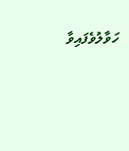ހަވާލުވެފައިވާ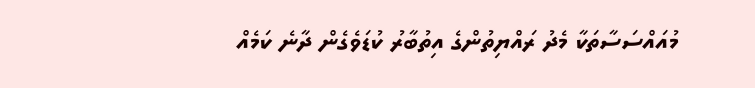މުއައްސަސާތަކާ މެދު ރައްޔިތުންގެ އިތުބާރު ކުޑަވެގެން ދާނެ ކަމެއް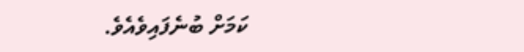ކަމަށް ބުނެފައިވެއެވެ.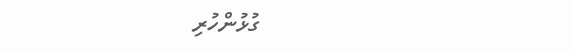ގުޅުންހުރި